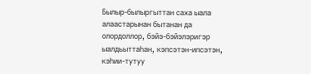Былыр-былыргыттан саха ыала алаастарынан бытанан да олордоллор, бэйэ-бэйэлэригэр ыалдьыттаһан, кэпсэтэн-ипсэтэн, кэһии-тутуу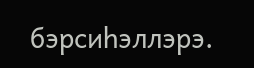бэрсиһэллэрэ.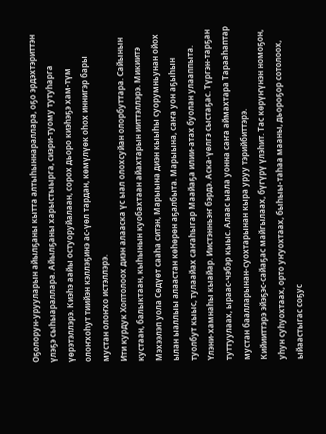Оҕолорун-урууларын айылҕаны кытта алтыһыннараллара, оҕо эрдэхтэриттэн үлэҕэ сыһыараллара. Айылҕаны харыстыырга, сиэри-туому тутуһарга үөрэтэллэрэ. Киэһэ аайы остуоруйалаан, сорох дьоро киэһэҕэ хам-түм олоҥхоһут тиийэн кэллэҕинэ ас-үөл тардан, көмүлүөк оһох иннигэр бары мустан олоҥхо истэллэрэ.
Ити курдук Хоптолоох диэн алааска үс ыал олохсуйан олорбуттара. Сайынын кустаан, балыктаан, кыһынын куобахтаан айахтарын ииттэллэрэ. Микиитэ Мэхээлэп уола Сөдүөт сааһа ситэн, Марыына диэн кыыһы суорумньунан ойох ылан ыаллыы алаастан көһөрөн аҕалбыта. Марыына, саҥа уон аҕыһын туолбут кыыс, тулаайах саҥаһыгар Маайаҕа илии-атах буолан улааппыта. Үлэни-хамнаһы кыайар. Иистэнньэҥ бэрдэ. Аска-үөлгэ сыстаҕас. Түргэн-тарҕан туттуулаах, ыраас-чэбэр кыыс. Алаас ыала уонна саҥа аймахтара Тарааһаптар мустан баалларынан-суохтарынан кыра уруу тэрийбиттэрэ.
Кийииттэрэ эйэҕэс-сайаҕас майгылаах, бүгүрү үлэһит. Тас көрүҥүнэн номоҕон, уһун суһуохтаах, орто уҥуохтаах, быһыы-таһаа мааны, дьороҕор сотолоох, ыйаастыгас соҕус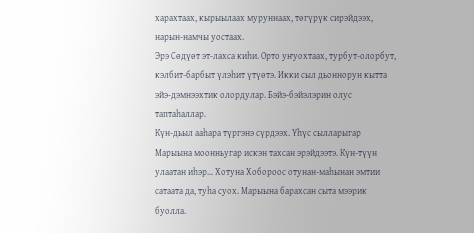харахтаах, кырыылаах муруннаах, төгүрүк сирэйдээх, нарын-намчы уостаах.
Эрэ Сөдүөт эт-лахса киһи. Орто уҥуохтаах, турбут-олорбут, кэлбит-барбыт үлэһит үтүөтэ. Икки сыл дьоннорун кытта эйэ-дэмнээхтик олордулар. Бэйэ-бэйэлэрин олус таптаһаллар.
Күн-дьыл ааһара түргэнэ сүрдээх. Үһүс сылларыгар Марыына моонньугар искэн тахсан эрэйдээтэ. Күн-түүн улаатан иһэр… Хотуна Хобороос отунан-маһынан эмтии сатаата да, туһа суох. Марыына барахсан сыта мээрик буолла.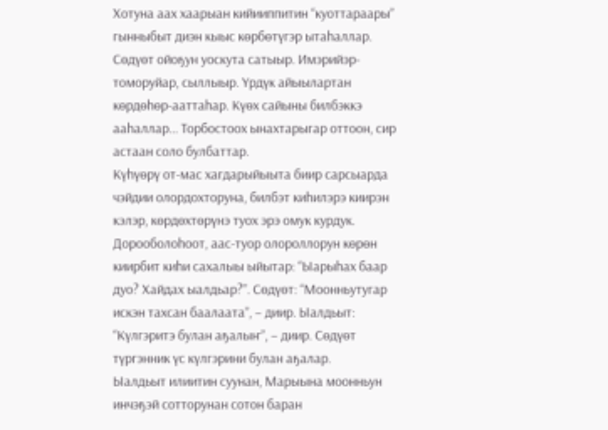Хотуна аах хаарыан кийииппитин “куоттараары” гынныбыт диэн кыыс көрбөтүгэр ытаһаллар. Сөдүөт ойоҕун уоскута сатыыр. Имэрийэр-томоруйар, сыллыыр. Үрдүк айыылартан көрдөһөр-ааттаһар. Күөх сайыны билбэккэ ааһаллар… Торбостоох ынахтарыгар оттоон, сир астаан соло булбаттар.
Күһүөрү от-мас хагдарыйыыта биир сарсыарда чэйдии олордохторуна, билбэт киһилэрэ киирэн кэлэр, көрдөхтөрүнэ туох эрэ омук курдук. Дорооболоһоот, аас-туор олороллорун көрөн киирбит киһи сахалыы ыйытар: “Ыарыһах баар дуо? Хайдах ыалдьар?”. Сөдүөт: “Моонньутугар искэн тахсан баалаата”, – диир. Ыалдьыт: “Күлгэритэ булан аҕалыҥ”, – диир. Сөдүөт түргэнник үс күлгэрини булан аҕалар.
Ыалдьыт илиитин суунан, Марыына моонньун инчэҕэй сотторунан сотон баран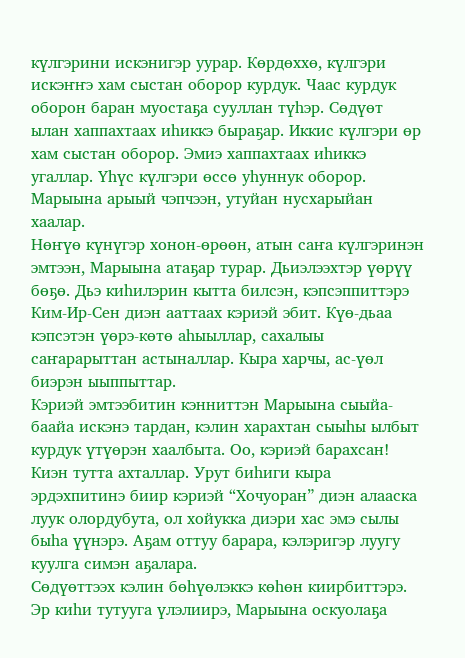күлгэрини искэнигэр уурар. Көрдөххө, күлгэри искэҥҥэ хам сыстан оборор курдук. Чаас курдук оборон баран муостаҕа сууллан түһэр. Сөдүөт ылан хаппахтаах иһиккэ быраҕар. Иккис күлгэри өр хам сыстан оборор. Эмиэ хаппахтаах иһиккэ угаллар. Үһүс күлгэри өссө уһуннук оборор. Марыына арыый чэпчээн, утуйан нусхарыйан хаалар.
Нөҥүө күнүгэр хонон-өрөөн, атын саҥа күлгэринэн эмтээн, Марыына атаҕар турар. Дьиэлээхтэр үөрүү бөҕө. Дьэ киһилэрин кытта билсэн, кэпсэппиттэрэ Ким-Ир-Сен диэн ааттаах кэриэй эбит. Күө-дьаа кэпсэтэн үөрэ-көтө аһыыллар, сахалыы саҥарарыттан астыналлар. Кыра харчы, ас-үөл биэрэн ыыппыттар.
Кэриэй эмтээбитин кэнниттэн Марыына сыыйа-баайа искэнэ тардан, кэлин харахтан сыыһы ылбыт курдук үтүөрэн хаалбыта. Оо, кэриэй барахсан! Киэн тутта ахталлар. Урут биһиги кыра эрдэхпитинэ биир кэриэй “Хочуоран” диэн алааска луук олордубута, ол хойукка диэри хас эмэ сылы быһа үүнэрэ. Аҕам оттуу барара, кэлэригэр луугу куулга симэн аҕалара.
Сөдүөттээх кэлин бөһүөлэккэ көһөн киирбиттэрэ. Эр киһи тутууга үлэлиирэ, Марыына оскуолаҕа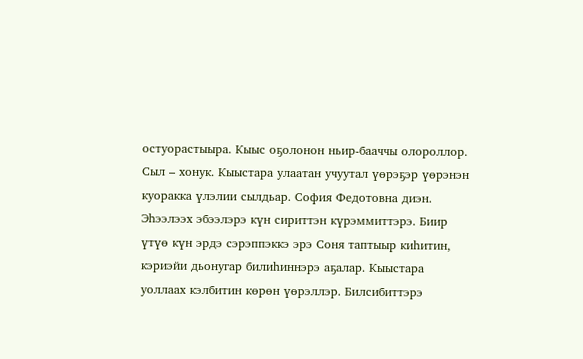остуорастыыра. Кыыс оҕолонон ньир-бааччы олороллор.
Сыл – хонук. Кыыстара улаатан учуутал үөрэҕэр үөрэнэн куоракка үлэлии сылдьар. София Федотовна диэн. Эһээлээх эбээлэрэ күн сириттэн күрэммиттэрэ. Биир үтүө күн эрдэ сэрэппэккэ эрэ Соня таптыыр киһитин, кэриэйи дьонугар билиһиннэрэ аҕалар. Кыыстара уоллаах кэлбитин көрөн үөрэллэр. Билсибиттэрэ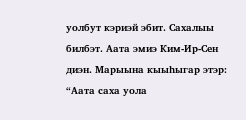уолбут кэриэй эбит. Сахалыы билбэт. Аата эмиэ Ким-Ир-Сен диэн. Марыына кыыһыгар этэр: “Аата саха уола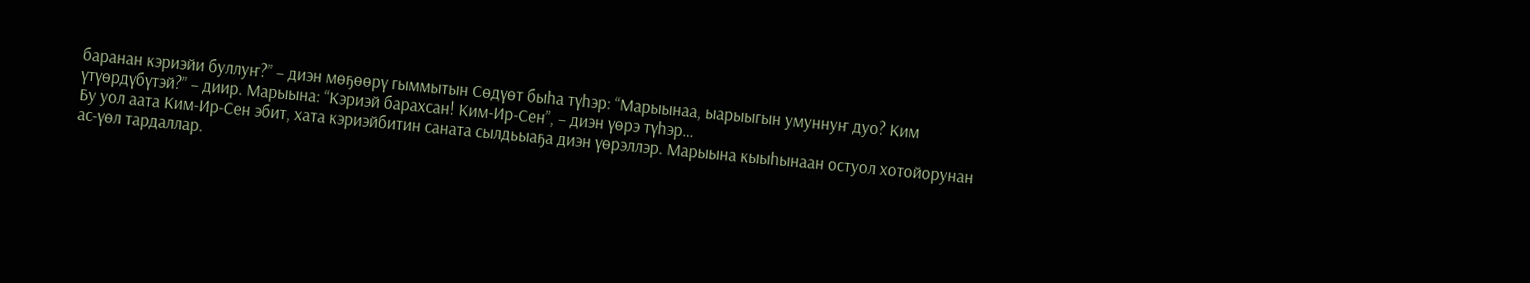баранан кэриэйи буллуҥ?” – диэн мөҕөөрү гыммытын Сөдүөт быһа түһэр: “Марыынаа, ыарыыгын умуннуҥ дуо? Ким үтүөрдүбүтэй?” – диир. Марыына: “Кэриэй барахсан! Ким-Ир-Сен”, – диэн үөрэ түһэр…
Бу уол аата Ким-Ир-Сен эбит, хата кэриэйбитин саната сылдьыаҕа диэн үөрэллэр. Марыына кыыһынаан остуол хотойорунан ас-үөл тардаллар.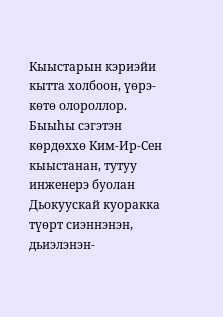Кыыстарын кэриэйи кытта холбоон, үөрэ-көтө олороллор. Быыһы сэгэтэн көрдөххө Ким-Ир-Сен кыыстанан, тутуу инженерэ буолан Дьокуускай куоракка түөрт сиэннэнэн, дьиэлэнэн-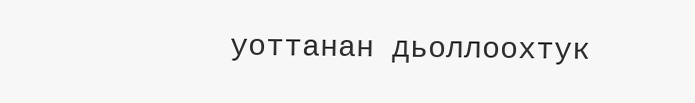уоттанан дьоллоохтук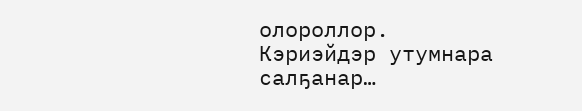олороллор. Кэриэйдэр утумнара салҕанар…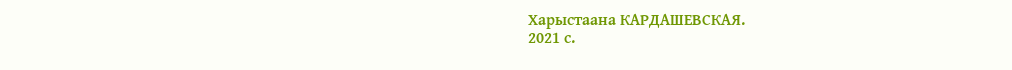Харыстаана КАРДАШЕВСКАЯ.
2021 с.